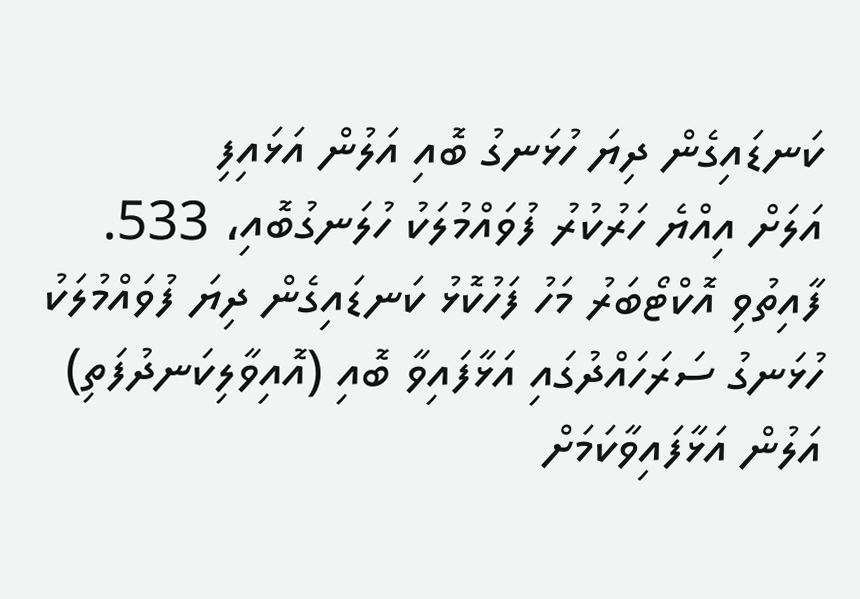ކަނޑައިގެން ދިޔަ ހުޅަނގު ބޮއި އަލުން އަޅައިފި
އަލަށް އިއްޔެ ހަރުކުރު ފުވައްމުލަކު ހުލަނގުބޮއި، 533.
ފާއިތުވި އޮކްޓޯބަރު މަހު ފަހުކޮޅު ކަނޑައިގެން ދިޔަ ފުވައްމުލަކު ހުޅަނގު ސަރަހައްދުގައި އަޅާފައިވާ ބޮއި (އޮއިވާލިކަނދުފަތި) އަލުން އަޅާފައިވާކަމަށް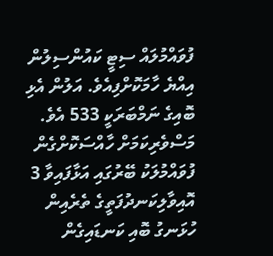ފުވައްމުލައް ސިޓީ ކައުންސިލުން އިއްޔެ ހާމަކޮށްފިއެވެ. އަލުން އެޅި ބޮއިގެ ނަމްބަރަކީ 533 އެވެ.
މަސްވެރިކަމަށް ހާއްސަކޮށްގެން ފުވައްމުލަކު ބޭރުގައި އަޅާފައިވާ 3 އޮއިވާލިކަނދުފަތީގެ ތެރެއިން ހުޅަނގު ބޮއި ކަނޑައިގެން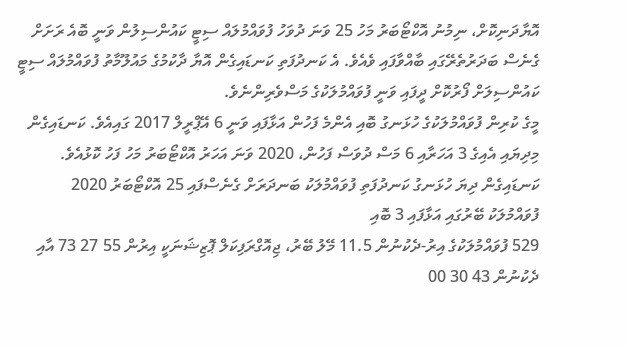އޮޔާދަނިކޮށް، ނިމުނު އޮކްޓޯބަރު މަހު 25 ވަނަ ދުވަހު ފުވައްމުލައް ސިޓީ ކައުންސިލުން ވަނީ ބޮއެ ރަށަށް ގެނެސް ބަދަރުތެރޭގައި ބާއްވާފައި ވެއެވެ. އެ ކަނދުފަތި ކަނޑައިގެން އޮޔާ ދާކުމުގެ މައުލޫމާތު ފުވައްމުލައް ސިޓީ ކައުންސިލަށް ފޯރުކޮށް ދީފައި ވަނީ ފުވައްމުލަކުގެ މަސްވެރިންނެވެ.
މީގެ ކުރިން ފުވައްމުލަކުގެ ހުޅަނގު ބޮއި އެންމެ ފަހުން އަޅާފައި ވަނީ 6 އޭޕްރީލް 2017 ގައިއެވެ. ކަނޑައިގެން މިދިޔައި އެއިގެ 3 އަހަރާއި 6 މަސް ދުވަސް ފަހުން، 2020 ވަނަ އަހަރު އޮކްޓޯބަރު މަހު ފަހު ކޮޅުއެވެ.
ކަނޑައިގެން ދިޔަ ހުޅަނގު ކަނދުފަތި ފުވައްމުލަކު ބަނދަރަށް ގެނެސްފައި 25 އޮކްޓޯބަރު 2020
ފުވައްމުލަކު ބޭރުގައި އަޅާފައި 3 ބޮއި
529 ފުވައްމުލަކުގެ އިރު-ދެކުނުން 11.5 މޭލު ބޭރު، ޖިއޮގްރަފިކަލް ޕޮޒިޝަނަކީ އިރުން 55 27 73 އާއި ދެކުނުން 43 30 00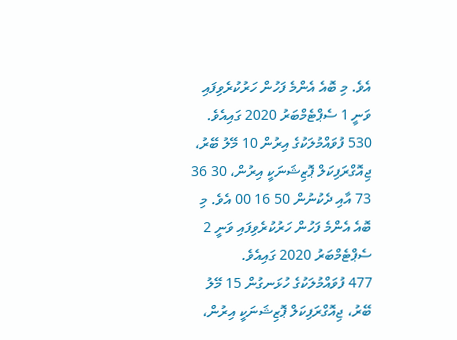އެވެ. މި ބޮއެ އެންމެ ފަހުން ހަރުކުރެވިފައި ވަނީ 1 ސެޕްޓެމްބަރު 2020 ގައިއެވެ.
530 ފުވައްމުލަކުގެ އިރުން 10 މޭލު ބޭރު، ޖިއޮގްރަފިކަލް ޕޮޒިޝަނަކީ އިރުން، 30 36 73 އާއި ދެކުނުން 50 16 00 އެވެ. މި ބޮއެ އެންމެ ފަހުން ހަރުކުރެވިފައި ވަނީ 2 ސެޕްޓެމްބަރު 2020 ގައިއެވެ.
477 ފުވައްމުލަކުގެ ހުޅަނގުން 15 މޭލު ބޭރު، ޖިއޮގްރަފިކަލް ޕޮޒިޝަނަކީ އިރުން،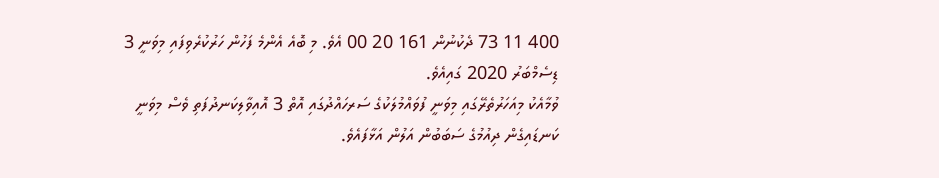400 11 73 ދެކުނުން 161 20 00 އެވެ. މި ބޮއެ އެންމެ ފަހުން ހަރުކުރެވިފައި މިވަނީ 3 ޑިސެމްބަރު 2020 ގައިއެވެ.
ވުމާއެކު މިއަހަރުތެރޭގައި މިވަނީ ފުވައްމުލަކުގެ ސަރހައްދުގައި އޮތް 3 އޮއިވާލިކަނދުފަތި ވެސް މިވަނީ ކަނޑައިގެން ދިއުމުގެ ސަބަބުން އަލުން އަޅާފައެވެ.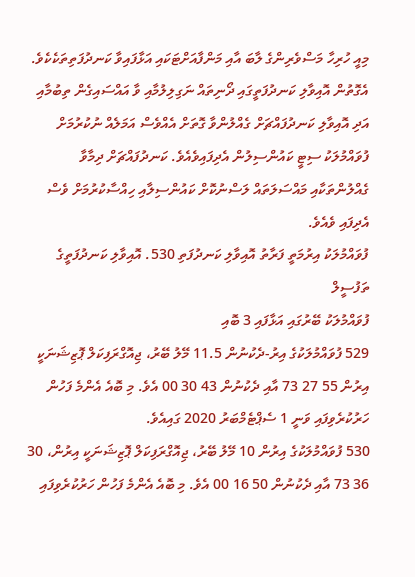މިއީ ހުރިހާ މަސްވެރިންގެ ލާބަ އާއި މަންފާއަށްޓަކައި އަޅާފައިވާ ކަނދުފަތިތަކެކެވެ. އެގޮތުން އޮއިވާލި ކަނދުފަތީގައި ދޯނިތައް ނަގިލިލުމާއި ވާ އައްސައިގެން ތިބުމާއި އަދި އޮއިވާލި ކަނދުފައްޗަށް ގެއްލުންވާ ގޮތަށް އެއްވެސް އަމަލެއް ނުކުރުމަށް ފުވައްމުލަކު ސިޓީ ކައުންސިލުން އެދިފައިވެއެވެ. ކަނދުފައްޗަށް ދިމާވާ ގެއްލުންތަކާއި މައްސަލަތައް ލަސްނުކޮށް ކައުންސިލާއި ހިއްސާކުރުމަށް ވެސް އެދިފައި ވެއެވެ.
ފުވައްމުލަކު އިރުމަތީ ފަރާތު އޮއިވާލި ކަނދުފަތި 530. އޮއިވާލި ކަނދުފަތީގެ ތަފުސީލް
ފުވައްމުލަކު ބޭރުގައި އަޅާފައި 3 ބޮއި
529 ފުވައްމުލަކުގެ އިރު-ދެކުނުން 11.5 މޭލު ބޭރު، ޖިއޮގްރަފިކަލް ޕޮޒިޝަނަކީ އިރުން 55 27 73 އާއި ދެކުނުން 43 30 00 އެވެ. މި ބޮއެ އެންމެ ފަހުން ހަރުކުރެވިފައި ވަނީ 1 ސެޕްޓެމްބަރު 2020 ގައިއެވެ.
530 ފުވައްމުލަކުގެ އިރުން 10 މޭލު ބޭރު، ޖިއޮގްރަފިކަލް ޕޮޒިޝަނަކީ އިރުން، 30 36 73 އާއި ދެކުނުން 50 16 00 އެވެ. މި ބޮއެ އެންމެ ފަހުން ހަރުކުރެވިފައި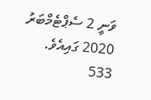ވަނީ 2 ސެޕްޓެމްބަރު 2020 ގައިއެވެ.
533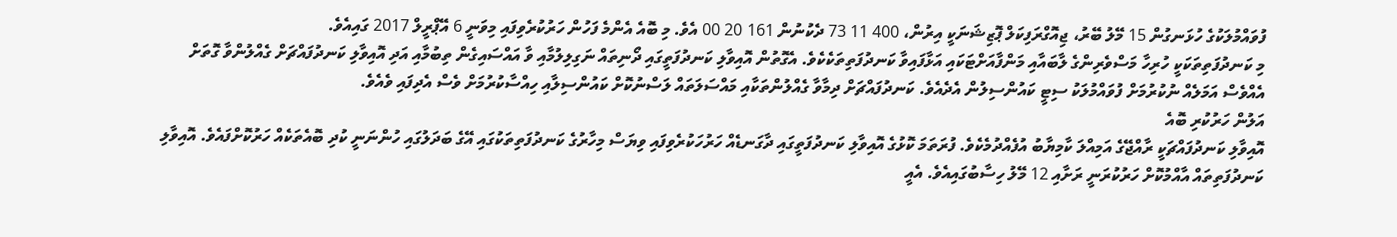ފުވައްމުލަކުގެ ހުޅަނގުން 15 މޭލު ބޭރު، ޖިއޮގްރަފިކަލް ޕޮޒިޝަނަކީ އިރުން، 400 11 73 ދެކުނުން 161 20 00 އެވެ. މި ބޮއެ އެންމެ ފަހުން ހަރުކުރެވިފައި މިވަނީ 6 އޭޕްރީލް 2017 ގައިއެވެ.
މި ކަނދުފަތިތަކަކީ ހުރިހާ މަސްވެރިންގެ ލާބައާއި މަންފާއަށްޓަކައި އަޅާފައިވާ ކަނދުފަތިތަކެކެވެ. އެގޮތުން އޮއިވާލި ކަނދުފަތީގައި ދޯނިތައް ނަގިލިލުމާއި ވާ އައްސައިގެން ތިބުމާއި އަދި އޮއިވާލި ކަނދުފައްޗަށް ގެއްލުންވާ ގޮތަށް އެއްވެސް އަމަލެއް ނުކުރުމަށް ފުވައްމުލަކު ސިޓީ ކައުންސިލުން އެދެއެވެ. ކަނދުފައްޗަށް ދިމާވާ ގެއްލުންތަކާއި މައްސަލަތައް ލަސްނުކޮށް ކައުންސިލާއި ހިއްސާކުރުމަށް ވެސް އެދިފައި ވެއެވެ.
އަލުން ހަރުކުރި ބޮއެ
އޮއިވާލި ކަނދުފައްޗަކީ ރާއްޖޭގެ އަމިއްލަ ކާމިޔާބު އުފެއްދުމެކެވެ. ފުރަތަމަ ކޮޅުގެ އޮއިވާލި ކަނދުފަތީގައި ދާގަނޑެއް ހަރުހަކުރެވިފައި ވިޔަސް މިހާރުގެ ކަނދުފަތިތަކުގައި އޭގެ ބަދަލުގައި ހުންނަނީ ކުދި ބޮއެތަކެއް ހަރުކޮށްފައެވެ. އޮއިވާލި ކަނދުފަތިތައް އާއްމުކޮށް ހަރުކުރަނީ ރަށާއި 12 މޭލު ހިސާބުގައިއެވެ. އެއީ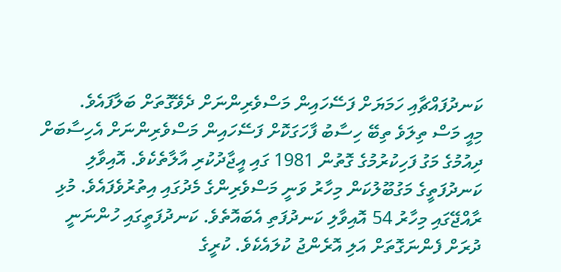ކަނދުފައްޗާއި ހަމަޔަށް ފަސޭހައިން މަސްވެރިންނަށް ދެވޭގޮތަށް ބަލާފައެވެ.
މިއީ މަސް ތިލަވެ ތިބޭ ހިސާބު ފާހަގަކޮށް ފަސޭހައިން މަސްވެރިންނަށް އެހިސާބަށް ދިއުމުގެ މަގު ފަހިކުރުމުގެ ގޮތުން 1981 ގައި އީޖާދުކުރި އާލާތެކެވެ. އޮއިވާލި ކަނދުފަތީގެ މަގުބޫލުކަން މިހާރު ވަނީ މަސްވެރިންގެ މެދުގައި އިތުރުވެފައެވެ. މުޅި ރާއްޖޭގައި މިހާރު 54 އޮއިވާލި ކަނދުފަތި އެބައޮތެވެ. ކަނދުފަތީގައި ހުންނަނީ ދުރަށް ފެންނަގޮތަށް އަލި އޮރެންޖު ކުލައެކެވެ. ކުރީގެ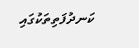ކަނދުފަތިތަކުގައި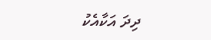ދިދަ އަކާއެކު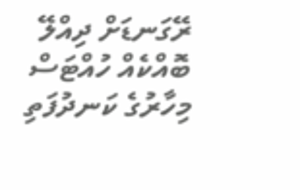ރޭގަނޑަށް ދިއްލޭ ބޮއްކެއް ހުއްޓަސް މިހާރުގެ ކަނދުފަތި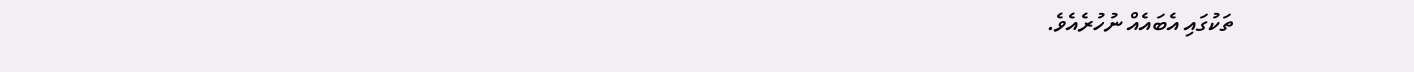ތަކުގައި އެބައެއް ނުހުރެއެވެ.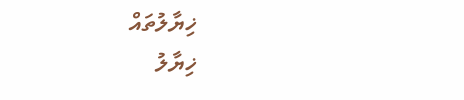ޚިޔާލުތައް
ޚިޔާލު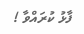ފާޅު ކުރައްވާ !